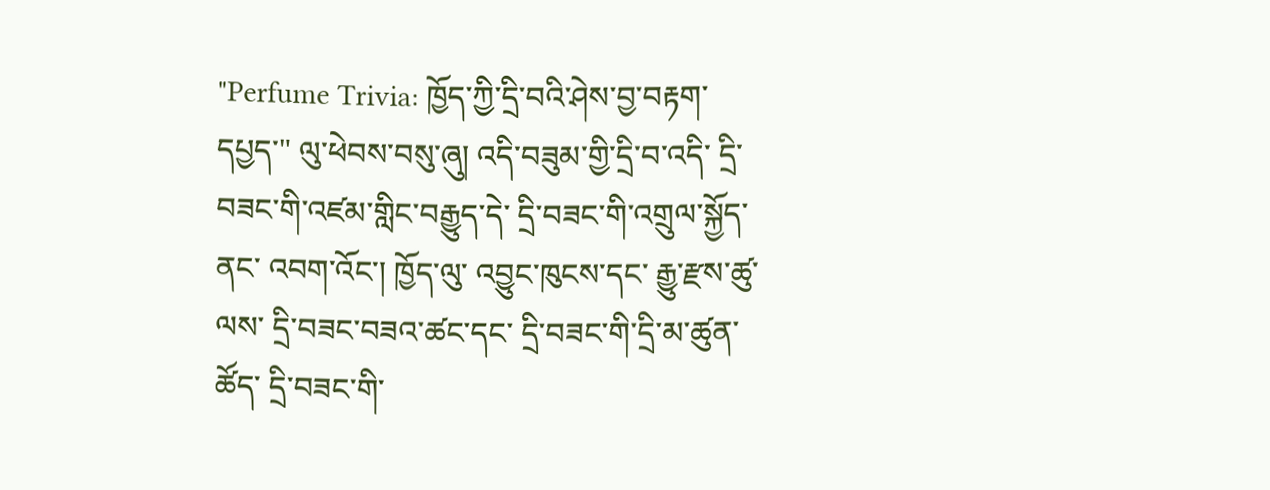"Perfume Trivia: ཁྱོད་ཀྱི་དྲི་བའི་ཤེས་བྱ་བརྟག་དཔྱད་" ལུ་ཕེབས་བསུ་ཞུ། འདི་བཟུམ་གྱི་དྲི་བ་འདི་ དྲི་བཟང་གི་འཛམ་གླིང་བརྒྱུད་དེ་ དྲི་བཟང་གི་འགྲུལ་སྐྱོད་ནང་ འབག་འོང་། ཁྱོད་ལུ་ འབྱུང་ཁུངས་དང་ རྒྱུ་རྫས་ཚུ་ལས་ དྲི་བཟང་བཟའ་ཚང་དང་ དྲི་བཟང་གི་དྲི་མ་ཚུན་ཚོད་ དྲི་བཟང་གི་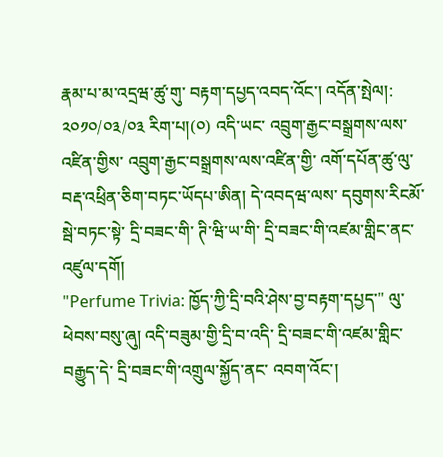རྣམ་པ་མ་འདྲཝ་ཚུ་གུ་ བརྟག་དཔྱད་འབད་འོང་། འདོན་སྤེལ།: ༢༠༡༠/༠༣/༠༣ རིག་པ།(༠) འདི་ཡང་ འབྲུག་རྒྱང་བསྒྲགས་ལས་འཛིན་གྱིས་ འབྲུག་རྒྱང་བསྒྲགས་ལས་འཛིན་གྱི་ འགོ་དཔོན་ཚུ་ལུ་ བརྡ་འཕྲིན་ཅིག་བཏང་ཡོདཔ་ཨིན། དེ་འབདཝ་ལས་ དབུགས་རིངམོ་སྦེ་བཏང་སྟེ་ དྲི་བཟང་གི་ ཊི་ཝི་ཡ་གི་ དྲི་བཟང་གི་འཛམ་གླིང་ནང་ འཛུལ་དགོ།
"Perfume Trivia: ཁྱོད་ཀྱི་དྲི་བའི་ཤེས་བྱ་བརྟག་དཔྱད་" ལུ་ཕེབས་བསུ་ཞུ། འདི་བཟུམ་གྱི་དྲི་བ་འདི་ དྲི་བཟང་གི་འཛམ་གླིང་བརྒྱུད་དེ་ དྲི་བཟང་གི་འགྲུལ་སྐྱོད་ནང་ འབག་འོང་།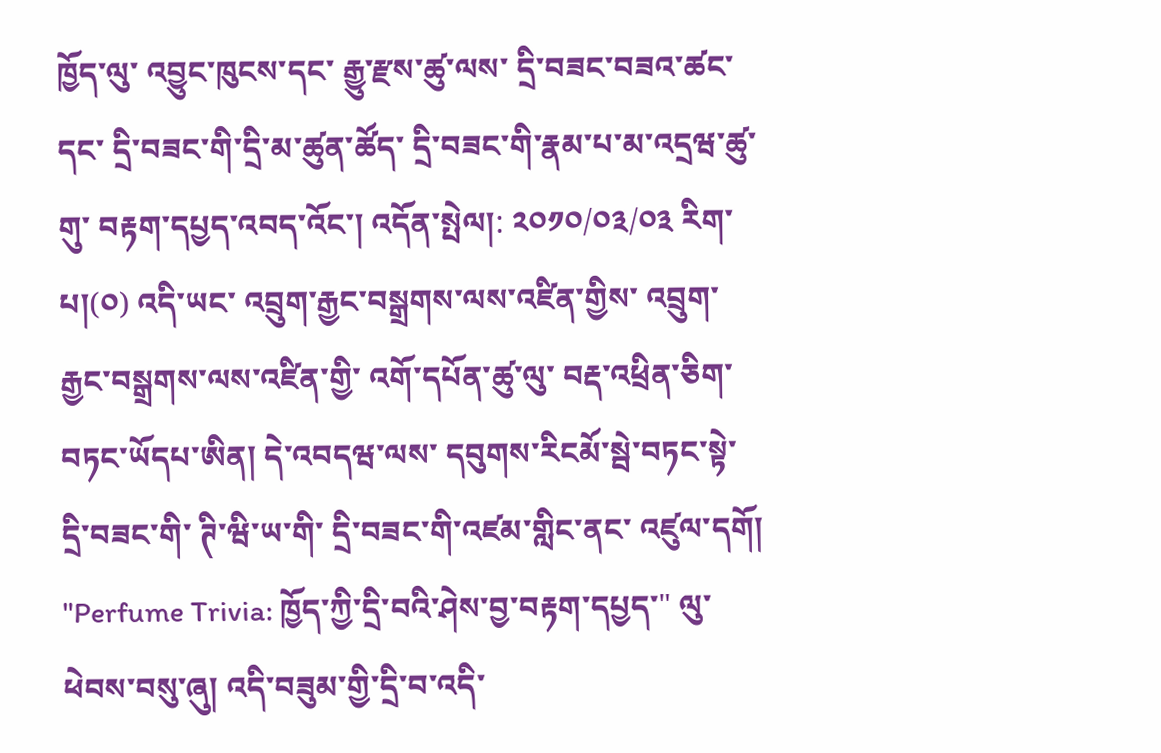ཁྱོད་ལུ་ འབྱུང་ཁུངས་དང་ རྒྱུ་རྫས་ཚུ་ལས་ དྲི་བཟང་བཟའ་ཚང་དང་ དྲི་བཟང་གི་དྲི་མ་ཚུན་ཚོད་ དྲི་བཟང་གི་རྣམ་པ་མ་འདྲཝ་ཚུ་གུ་ བརྟག་དཔྱད་འབད་འོང་། འདོན་སྤེལ།: ༢༠༡༠/༠༣/༠༣ རིག་པ།(༠) འདི་ཡང་ འབྲུག་རྒྱང་བསྒྲགས་ལས་འཛིན་གྱིས་ འབྲུག་རྒྱང་བསྒྲགས་ལས་འཛིན་གྱི་ འགོ་དཔོན་ཚུ་ལུ་ བརྡ་འཕྲིན་ཅིག་བཏང་ཡོདཔ་ཨིན། དེ་འབདཝ་ལས་ དབུགས་རིངམོ་སྦེ་བཏང་སྟེ་ དྲི་བཟང་གི་ ཊི་ཝི་ཡ་གི་ དྲི་བཟང་གི་འཛམ་གླིང་ནང་ འཛུལ་དགོ།
"Perfume Trivia: ཁྱོད་ཀྱི་དྲི་བའི་ཤེས་བྱ་བརྟག་དཔྱད་" ལུ་ཕེབས་བསུ་ཞུ། འདི་བཟུམ་གྱི་དྲི་བ་འདི་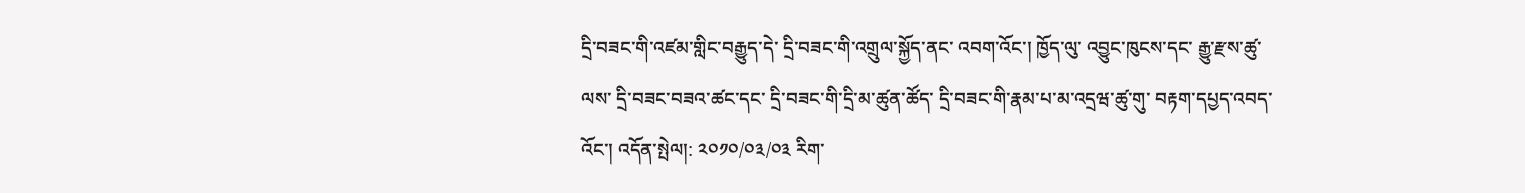དྲི་བཟང་གི་འཛམ་གླིང་བརྒྱུད་དེ་ དྲི་བཟང་གི་འགྲུལ་སྐྱོད་ནང་ འབག་འོང་། ཁྱོད་ལུ་ འབྱུང་ཁུངས་དང་ རྒྱུ་རྫས་ཚུ་ལས་ དྲི་བཟང་བཟའ་ཚང་དང་ དྲི་བཟང་གི་དྲི་མ་ཚུན་ཚོད་ དྲི་བཟང་གི་རྣམ་པ་མ་འདྲཝ་ཚུ་གུ་ བརྟག་དཔྱད་འབད་འོང་། འདོན་སྤེལ།: ༢༠༡༠/༠༣/༠༣ རིག་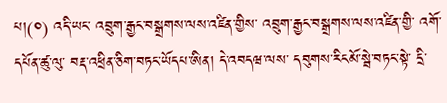པ།(༠) འདི་ཡང་ འབྲུག་རྒྱང་བསྒྲགས་ལས་འཛིན་གྱིས་ འབྲུག་རྒྱང་བསྒྲགས་ལས་འཛིན་གྱི་ འགོ་དཔོན་ཚུ་ལུ་ བརྡ་འཕྲིན་ཅིག་བཏང་ཡོདཔ་ཨིན། དེ་འབདཝ་ལས་ དབུགས་རིངམོ་སྦེ་བཏང་སྟེ་ དྲི་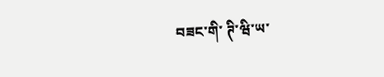བཟང་གི་ ཊི་ཝི་ཡ་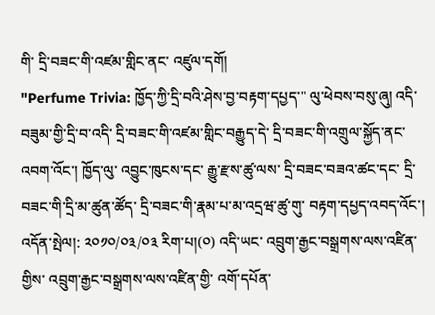གི་ དྲི་བཟང་གི་འཛམ་གླིང་ནང་ འཛུལ་དགོ།
"Perfume Trivia: ཁྱོད་ཀྱི་དྲི་བའི་ཤེས་བྱ་བརྟག་དཔྱད་" ལུ་ཕེབས་བསུ་ཞུ། འདི་བཟུམ་གྱི་དྲི་བ་འདི་ དྲི་བཟང་གི་འཛམ་གླིང་བརྒྱུད་དེ་ དྲི་བཟང་གི་འགྲུལ་སྐྱོད་ནང་ འབག་འོང་། ཁྱོད་ལུ་ འབྱུང་ཁུངས་དང་ རྒྱུ་རྫས་ཚུ་ལས་ དྲི་བཟང་བཟའ་ཚང་དང་ དྲི་བཟང་གི་དྲི་མ་ཚུན་ཚོད་ དྲི་བཟང་གི་རྣམ་པ་མ་འདྲཝ་ཚུ་གུ་ བརྟག་དཔྱད་འབད་འོང་། འདོན་སྤེལ།: ༢༠༡༠/༠༣/༠༣ རིག་པ།(༠) འདི་ཡང་ འབྲུག་རྒྱང་བསྒྲགས་ལས་འཛིན་གྱིས་ འབྲུག་རྒྱང་བསྒྲགས་ལས་འཛིན་གྱི་ འགོ་དཔོན་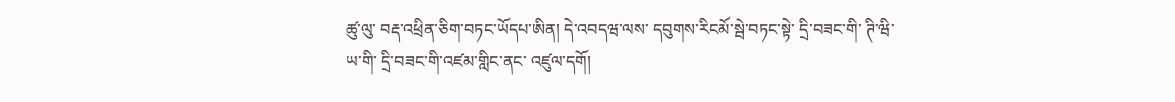ཚུ་ལུ་ བརྡ་འཕྲིན་ཅིག་བཏང་ཡོདཔ་ཨིན། དེ་འབདཝ་ལས་ དབུགས་རིངམོ་སྦེ་བཏང་སྟེ་ དྲི་བཟང་གི་ ཊི་ཝི་ཡ་གི་ དྲི་བཟང་གི་འཛམ་གླིང་ནང་ འཛུལ་དགོ།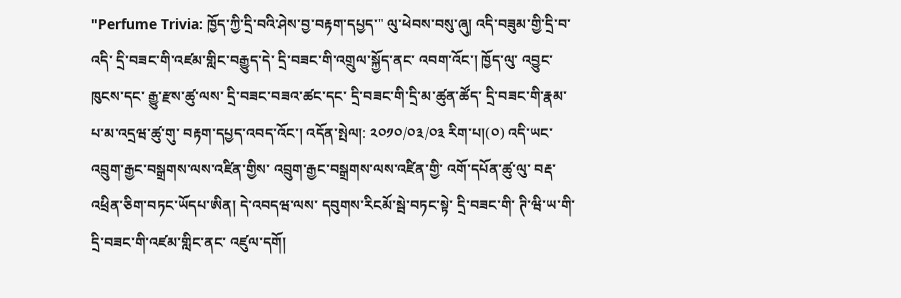"Perfume Trivia: ཁྱོད་ཀྱི་དྲི་བའི་ཤེས་བྱ་བརྟག་དཔྱད་" ལུ་ཕེབས་བསུ་ཞུ། འདི་བཟུམ་གྱི་དྲི་བ་འདི་ དྲི་བཟང་གི་འཛམ་གླིང་བརྒྱུད་དེ་ དྲི་བཟང་གི་འགྲུལ་སྐྱོད་ནང་ འབག་འོང་། ཁྱོད་ལུ་ འབྱུང་ཁུངས་དང་ རྒྱུ་རྫས་ཚུ་ལས་ དྲི་བཟང་བཟའ་ཚང་དང་ དྲི་བཟང་གི་དྲི་མ་ཚུན་ཚོད་ དྲི་བཟང་གི་རྣམ་པ་མ་འདྲཝ་ཚུ་གུ་ བརྟག་དཔྱད་འབད་འོང་། འདོན་སྤེལ།: ༢༠༡༠/༠༣/༠༣ རིག་པ།(༠) འདི་ཡང་ འབྲུག་རྒྱང་བསྒྲགས་ལས་འཛིན་གྱིས་ འབྲུག་རྒྱང་བསྒྲགས་ལས་འཛིན་གྱི་ འགོ་དཔོན་ཚུ་ལུ་ བརྡ་འཕྲིན་ཅིག་བཏང་ཡོདཔ་ཨིན། དེ་འབདཝ་ལས་ དབུགས་རིངམོ་སྦེ་བཏང་སྟེ་ དྲི་བཟང་གི་ ཊི་ཝི་ཡ་གི་ དྲི་བཟང་གི་འཛམ་གླིང་ནང་ འཛུལ་དགོ།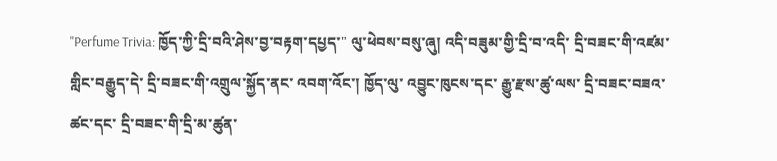"Perfume Trivia: ཁྱོད་ཀྱི་དྲི་བའི་ཤེས་བྱ་བརྟག་དཔྱད་" ལུ་ཕེབས་བསུ་ཞུ། འདི་བཟུམ་གྱི་དྲི་བ་འདི་ དྲི་བཟང་གི་འཛམ་གླིང་བརྒྱུད་དེ་ དྲི་བཟང་གི་འགྲུལ་སྐྱོད་ནང་ འབག་འོང་། ཁྱོད་ལུ་ འབྱུང་ཁུངས་དང་ རྒྱུ་རྫས་ཚུ་ལས་ དྲི་བཟང་བཟའ་ཚང་དང་ དྲི་བཟང་གི་དྲི་མ་ཚུན་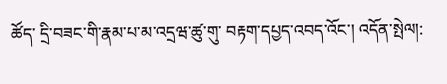ཚོད་ དྲི་བཟང་གི་རྣམ་པ་མ་འདྲཝ་ཚུ་གུ་ བརྟག་དཔྱད་འབད་འོང་། འདོན་སྤེལ།: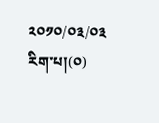༢༠༡༠/༠༣/༠༣ རིག་པ།(༠)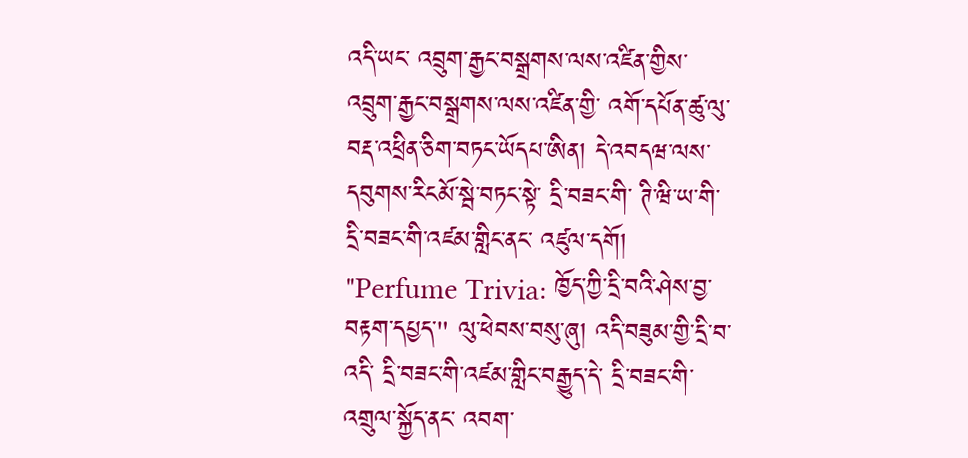འདི་ཡང་ འབྲུག་རྒྱང་བསྒྲགས་ལས་འཛིན་གྱིས་ འབྲུག་རྒྱང་བསྒྲགས་ལས་འཛིན་གྱི་ འགོ་དཔོན་ཚུ་ལུ་ བརྡ་འཕྲིན་ཅིག་བཏང་ཡོདཔ་ཨིན། དེ་འབདཝ་ལས་ དབུགས་རིངམོ་སྦེ་བཏང་སྟེ་ དྲི་བཟང་གི་ ཊི་ཝི་ཡ་གི་ དྲི་བཟང་གི་འཛམ་གླིང་ནང་ འཛུལ་དགོ།
"Perfume Trivia: ཁྱོད་ཀྱི་དྲི་བའི་ཤེས་བྱ་བརྟག་དཔྱད་" ལུ་ཕེབས་བསུ་ཞུ། འདི་བཟུམ་གྱི་དྲི་བ་འདི་ དྲི་བཟང་གི་འཛམ་གླིང་བརྒྱུད་དེ་ དྲི་བཟང་གི་འགྲུལ་སྐྱོད་ནང་ འབག་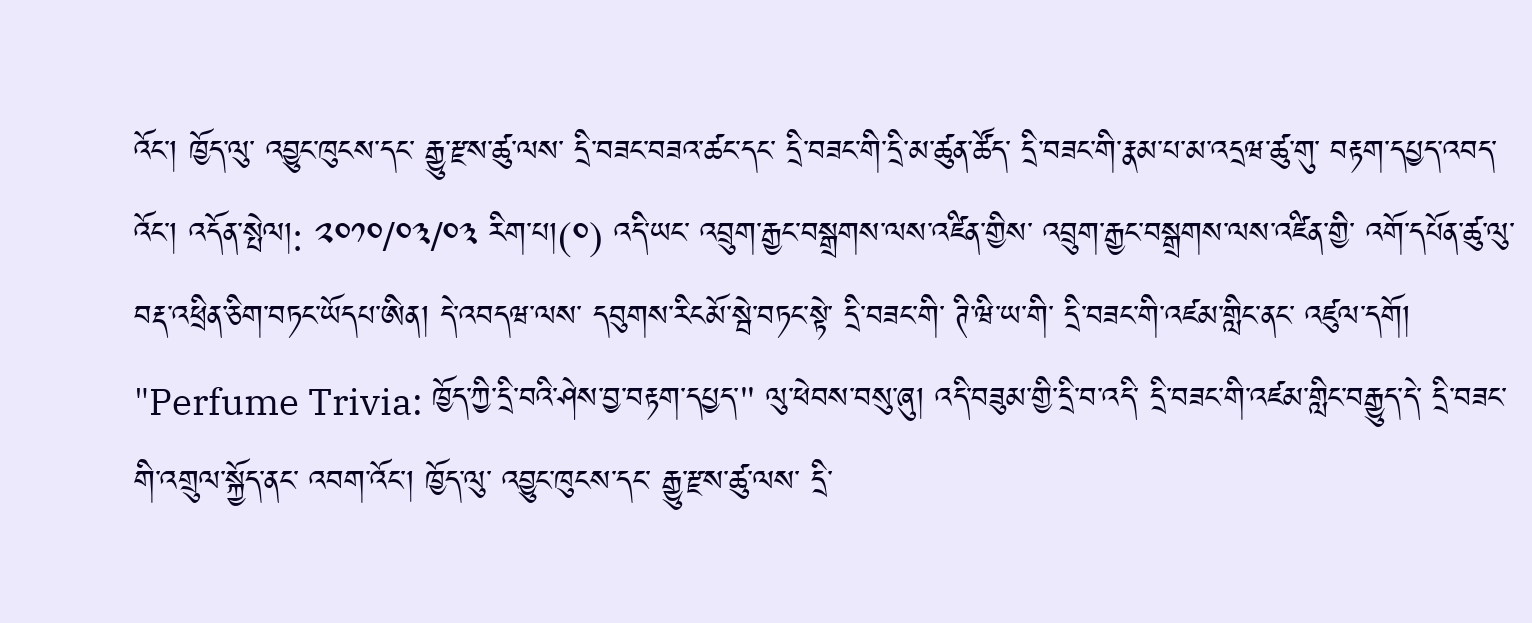འོང་། ཁྱོད་ལུ་ འབྱུང་ཁུངས་དང་ རྒྱུ་རྫས་ཚུ་ལས་ དྲི་བཟང་བཟའ་ཚང་དང་ དྲི་བཟང་གི་དྲི་མ་ཚུན་ཚོད་ དྲི་བཟང་གི་རྣམ་པ་མ་འདྲཝ་ཚུ་གུ་ བརྟག་དཔྱད་འབད་འོང་། འདོན་སྤེལ།: ༢༠༡༠/༠༣/༠༣ རིག་པ།(༠) འདི་ཡང་ འབྲུག་རྒྱང་བསྒྲགས་ལས་འཛིན་གྱིས་ འབྲུག་རྒྱང་བསྒྲགས་ལས་འཛིན་གྱི་ འགོ་དཔོན་ཚུ་ལུ་ བརྡ་འཕྲིན་ཅིག་བཏང་ཡོདཔ་ཨིན། དེ་འབདཝ་ལས་ དབུགས་རིངམོ་སྦེ་བཏང་སྟེ་ དྲི་བཟང་གི་ ཊི་ཝི་ཡ་གི་ དྲི་བཟང་གི་འཛམ་གླིང་ནང་ འཛུལ་དགོ།
"Perfume Trivia: ཁྱོད་ཀྱི་དྲི་བའི་ཤེས་བྱ་བརྟག་དཔྱད་" ལུ་ཕེབས་བསུ་ཞུ། འདི་བཟུམ་གྱི་དྲི་བ་འདི་ དྲི་བཟང་གི་འཛམ་གླིང་བརྒྱུད་དེ་ དྲི་བཟང་གི་འགྲུལ་སྐྱོད་ནང་ འབག་འོང་། ཁྱོད་ལུ་ འབྱུང་ཁུངས་དང་ རྒྱུ་རྫས་ཚུ་ལས་ དྲི་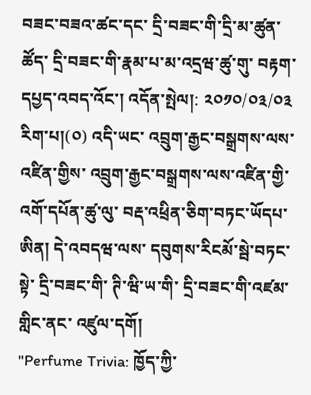བཟང་བཟའ་ཚང་དང་ དྲི་བཟང་གི་དྲི་མ་ཚུན་ཚོད་ དྲི་བཟང་གི་རྣམ་པ་མ་འདྲཝ་ཚུ་གུ་ བརྟག་དཔྱད་འབད་འོང་། འདོན་སྤེལ།: ༢༠༡༠/༠༣/༠༣ རིག་པ།(༠) འདི་ཡང་ འབྲུག་རྒྱང་བསྒྲགས་ལས་འཛིན་གྱིས་ འབྲུག་རྒྱང་བསྒྲགས་ལས་འཛིན་གྱི་ འགོ་དཔོན་ཚུ་ལུ་ བརྡ་འཕྲིན་ཅིག་བཏང་ཡོདཔ་ཨིན། དེ་འབདཝ་ལས་ དབུགས་རིངམོ་སྦེ་བཏང་སྟེ་ དྲི་བཟང་གི་ ཊི་ཝི་ཡ་གི་ དྲི་བཟང་གི་འཛམ་གླིང་ནང་ འཛུལ་དགོ།
"Perfume Trivia: ཁྱོད་ཀྱི་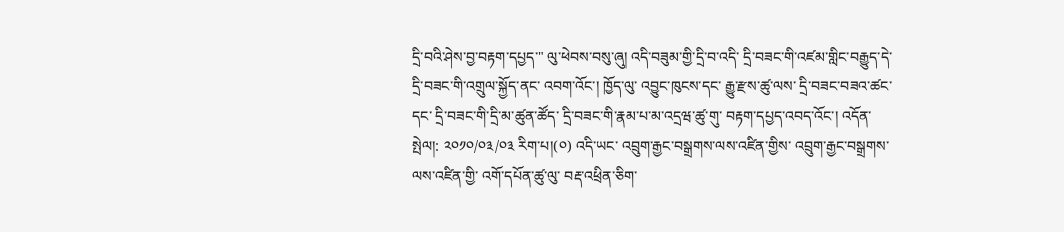དྲི་བའི་ཤེས་བྱ་བརྟག་དཔྱད་" ལུ་ཕེབས་བསུ་ཞུ། འདི་བཟུམ་གྱི་དྲི་བ་འདི་ དྲི་བཟང་གི་འཛམ་གླིང་བརྒྱུད་དེ་ དྲི་བཟང་གི་འགྲུལ་སྐྱོད་ནང་ འབག་འོང་། ཁྱོད་ལུ་ འབྱུང་ཁུངས་དང་ རྒྱུ་རྫས་ཚུ་ལས་ དྲི་བཟང་བཟའ་ཚང་དང་ དྲི་བཟང་གི་དྲི་མ་ཚུན་ཚོད་ དྲི་བཟང་གི་རྣམ་པ་མ་འདྲཝ་ཚུ་གུ་ བརྟག་དཔྱད་འབད་འོང་། འདོན་སྤེལ།: ༢༠༡༠/༠༣/༠༣ རིག་པ།(༠) འདི་ཡང་ འབྲུག་རྒྱང་བསྒྲགས་ལས་འཛིན་གྱིས་ འབྲུག་རྒྱང་བསྒྲགས་ལས་འཛིན་གྱི་ འགོ་དཔོན་ཚུ་ལུ་ བརྡ་འཕྲིན་ཅིག་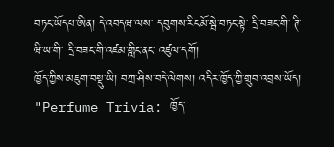བཏང་ཡོདཔ་ཨིན། དེ་འབདཝ་ལས་ དབུགས་རིངམོ་སྦེ་བཏང་སྟེ་ དྲི་བཟང་གི་ ཊི་ཝི་ཡ་གི་ དྲི་བཟང་གི་འཛམ་གླིང་ནང་ འཛུལ་དགོ།
ཁྱོད་ཀྱིས་མཇུག་བསྡུ་ཡི། བཀྲ་ཤིས་བདེ་ལེགས། འདིར་ཁྱོད་ཀྱི་གྲུབ་འབྲས་ཡོད།
"Perfume Trivia: ཁྱོད་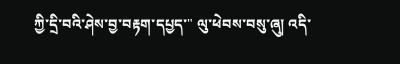ཀྱི་དྲི་བའི་ཤེས་བྱ་བརྟག་དཔྱད་" ལུ་ཕེབས་བསུ་ཞུ། འདི་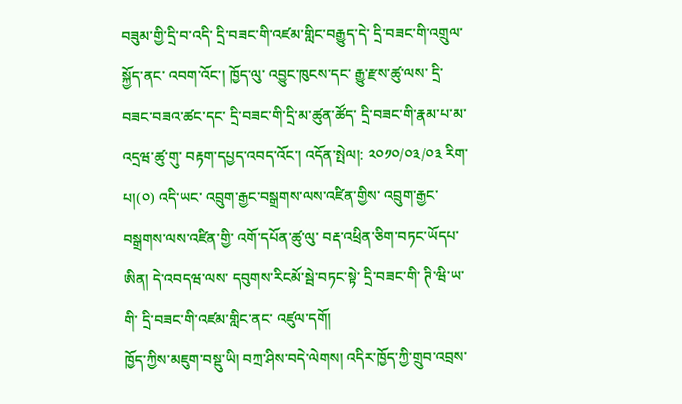བཟུམ་གྱི་དྲི་བ་འདི་ དྲི་བཟང་གི་འཛམ་གླིང་བརྒྱུད་དེ་ དྲི་བཟང་གི་འགྲུལ་སྐྱོད་ནང་ འབག་འོང་། ཁྱོད་ལུ་ འབྱུང་ཁུངས་དང་ རྒྱུ་རྫས་ཚུ་ལས་ དྲི་བཟང་བཟའ་ཚང་དང་ དྲི་བཟང་གི་དྲི་མ་ཚུན་ཚོད་ དྲི་བཟང་གི་རྣམ་པ་མ་འདྲཝ་ཚུ་གུ་ བརྟག་དཔྱད་འབད་འོང་། འདོན་སྤེལ།: ༢༠༡༠/༠༣/༠༣ རིག་པ།(༠) འདི་ཡང་ འབྲུག་རྒྱང་བསྒྲགས་ལས་འཛིན་གྱིས་ འབྲུག་རྒྱང་བསྒྲགས་ལས་འཛིན་གྱི་ འགོ་དཔོན་ཚུ་ལུ་ བརྡ་འཕྲིན་ཅིག་བཏང་ཡོདཔ་ཨིན། དེ་འབདཝ་ལས་ དབུགས་རིངམོ་སྦེ་བཏང་སྟེ་ དྲི་བཟང་གི་ ཊི་ཝི་ཡ་གི་ དྲི་བཟང་གི་འཛམ་གླིང་ནང་ འཛུལ་དགོ།
ཁྱོད་ཀྱིས་མཇུག་བསྡུ་ཡི། བཀྲ་ཤིས་བདེ་ལེགས། འདིར་ཁྱོད་ཀྱི་གྲུབ་འབྲས་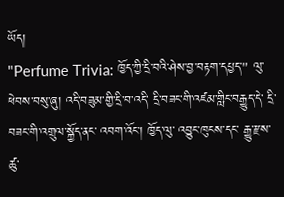ཡོད།
"Perfume Trivia: ཁྱོད་ཀྱི་དྲི་བའི་ཤེས་བྱ་བརྟག་དཔྱད་" ལུ་ཕེབས་བསུ་ཞུ། འདི་བཟུམ་གྱི་དྲི་བ་འདི་ དྲི་བཟང་གི་འཛམ་གླིང་བརྒྱུད་དེ་ དྲི་བཟང་གི་འགྲུལ་སྐྱོད་ནང་ འབག་འོང་། ཁྱོད་ལུ་ འབྱུང་ཁུངས་དང་ རྒྱུ་རྫས་ཚུ་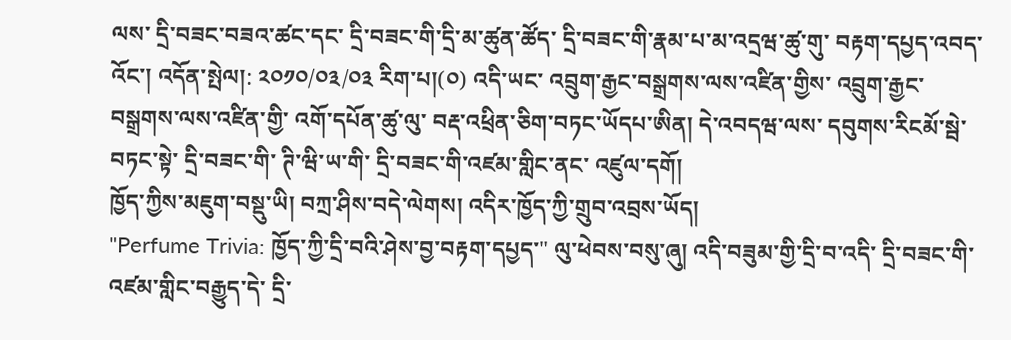ལས་ དྲི་བཟང་བཟའ་ཚང་དང་ དྲི་བཟང་གི་དྲི་མ་ཚུན་ཚོད་ དྲི་བཟང་གི་རྣམ་པ་མ་འདྲཝ་ཚུ་གུ་ བརྟག་དཔྱད་འབད་འོང་། འདོན་སྤེལ།: ༢༠༡༠/༠༣/༠༣ རིག་པ།(༠) འདི་ཡང་ འབྲུག་རྒྱང་བསྒྲགས་ལས་འཛིན་གྱིས་ འབྲུག་རྒྱང་བསྒྲགས་ལས་འཛིན་གྱི་ འགོ་དཔོན་ཚུ་ལུ་ བརྡ་འཕྲིན་ཅིག་བཏང་ཡོདཔ་ཨིན། དེ་འབདཝ་ལས་ དབུགས་རིངམོ་སྦེ་བཏང་སྟེ་ དྲི་བཟང་གི་ ཊི་ཝི་ཡ་གི་ དྲི་བཟང་གི་འཛམ་གླིང་ནང་ འཛུལ་དགོ།
ཁྱོད་ཀྱིས་མཇུག་བསྡུ་ཡི། བཀྲ་ཤིས་བདེ་ལེགས། འདིར་ཁྱོད་ཀྱི་གྲུབ་འབྲས་ཡོད།
"Perfume Trivia: ཁྱོད་ཀྱི་དྲི་བའི་ཤེས་བྱ་བརྟག་དཔྱད་" ལུ་ཕེབས་བསུ་ཞུ། འདི་བཟུམ་གྱི་དྲི་བ་འདི་ དྲི་བཟང་གི་འཛམ་གླིང་བརྒྱུད་དེ་ དྲི་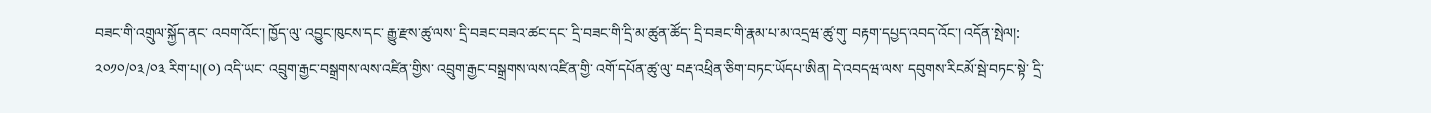བཟང་གི་འགྲུལ་སྐྱོད་ནང་ འབག་འོང་། ཁྱོད་ལུ་ འབྱུང་ཁུངས་དང་ རྒྱུ་རྫས་ཚུ་ལས་ དྲི་བཟང་བཟའ་ཚང་དང་ དྲི་བཟང་གི་དྲི་མ་ཚུན་ཚོད་ དྲི་བཟང་གི་རྣམ་པ་མ་འདྲཝ་ཚུ་གུ་ བརྟག་དཔྱད་འབད་འོང་། འདོན་སྤེལ།: ༢༠༡༠/༠༣/༠༣ རིག་པ།(༠) འདི་ཡང་ འབྲུག་རྒྱང་བསྒྲགས་ལས་འཛིན་གྱིས་ འབྲུག་རྒྱང་བསྒྲགས་ལས་འཛིན་གྱི་ འགོ་དཔོན་ཚུ་ལུ་ བརྡ་འཕྲིན་ཅིག་བཏང་ཡོདཔ་ཨིན། དེ་འབདཝ་ལས་ དབུགས་རིངམོ་སྦེ་བཏང་སྟེ་ དྲི་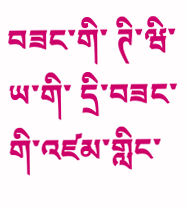བཟང་གི་ ཊི་ཝི་ཡ་གི་ དྲི་བཟང་གི་འཛམ་གླིང་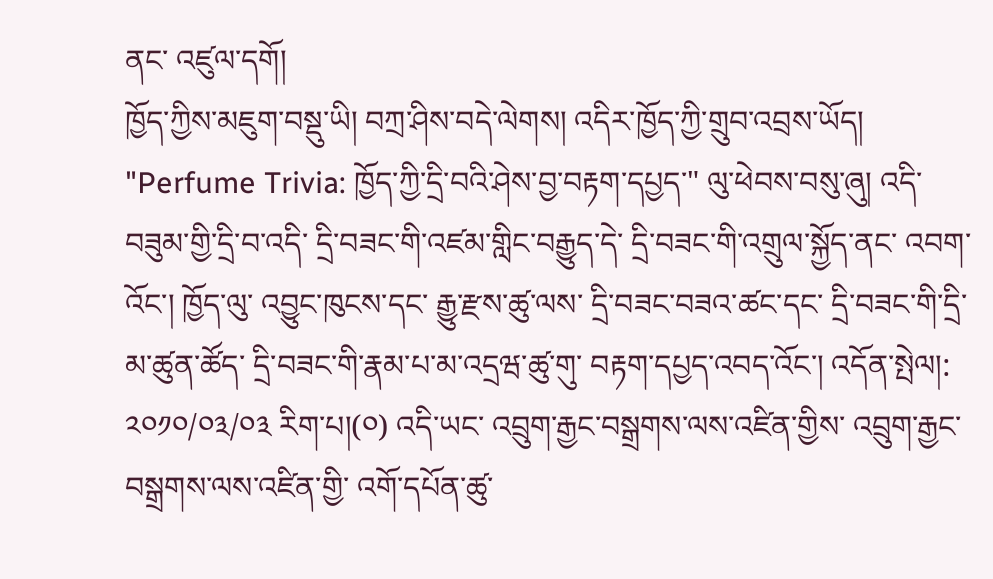ནང་ འཛུལ་དགོ།
ཁྱོད་ཀྱིས་མཇུག་བསྡུ་ཡི། བཀྲ་ཤིས་བདེ་ལེགས། འདིར་ཁྱོད་ཀྱི་གྲུབ་འབྲས་ཡོད།
"Perfume Trivia: ཁྱོད་ཀྱི་དྲི་བའི་ཤེས་བྱ་བརྟག་དཔྱད་" ལུ་ཕེབས་བསུ་ཞུ། འདི་བཟུམ་གྱི་དྲི་བ་འདི་ དྲི་བཟང་གི་འཛམ་གླིང་བརྒྱུད་དེ་ དྲི་བཟང་གི་འགྲུལ་སྐྱོད་ནང་ འབག་འོང་། ཁྱོད་ལུ་ འབྱུང་ཁུངས་དང་ རྒྱུ་རྫས་ཚུ་ལས་ དྲི་བཟང་བཟའ་ཚང་དང་ དྲི་བཟང་གི་དྲི་མ་ཚུན་ཚོད་ དྲི་བཟང་གི་རྣམ་པ་མ་འདྲཝ་ཚུ་གུ་ བརྟག་དཔྱད་འབད་འོང་། འདོན་སྤེལ།: ༢༠༡༠/༠༣/༠༣ རིག་པ།(༠) འདི་ཡང་ འབྲུག་རྒྱང་བསྒྲགས་ལས་འཛིན་གྱིས་ འབྲུག་རྒྱང་བསྒྲགས་ལས་འཛིན་གྱི་ འགོ་དཔོན་ཚུ་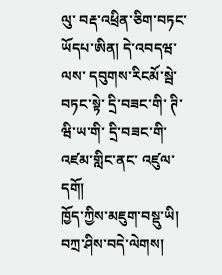ལུ་ བརྡ་འཕྲིན་ཅིག་བཏང་ཡོདཔ་ཨིན། དེ་འབདཝ་ལས་ དབུགས་རིངམོ་སྦེ་བཏང་སྟེ་ དྲི་བཟང་གི་ ཊི་ཝི་ཡ་གི་ དྲི་བཟང་གི་འཛམ་གླིང་ནང་ འཛུལ་དགོ།
ཁྱོད་ཀྱིས་མཇུག་བསྡུ་ཡི། བཀྲ་ཤིས་བདེ་ལེགས།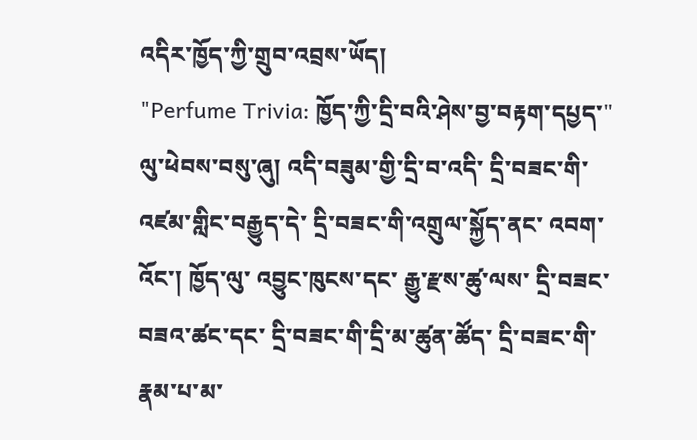འདིར་ཁྱོད་ཀྱི་གྲུབ་འབྲས་ཡོད།
"Perfume Trivia: ཁྱོད་ཀྱི་དྲི་བའི་ཤེས་བྱ་བརྟག་དཔྱད་" ལུ་ཕེབས་བསུ་ཞུ། འདི་བཟུམ་གྱི་དྲི་བ་འདི་ དྲི་བཟང་གི་འཛམ་གླིང་བརྒྱུད་དེ་ དྲི་བཟང་གི་འགྲུལ་སྐྱོད་ནང་ འབག་འོང་། ཁྱོད་ལུ་ འབྱུང་ཁུངས་དང་ རྒྱུ་རྫས་ཚུ་ལས་ དྲི་བཟང་བཟའ་ཚང་དང་ དྲི་བཟང་གི་དྲི་མ་ཚུན་ཚོད་ དྲི་བཟང་གི་རྣམ་པ་མ་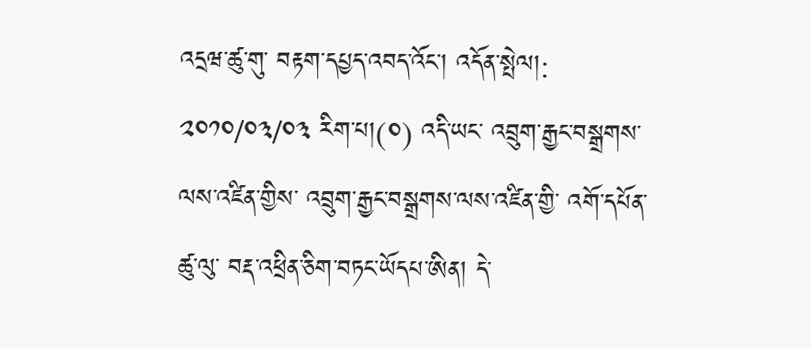འདྲཝ་ཚུ་གུ་ བརྟག་དཔྱད་འབད་འོང་། འདོན་སྤེལ།: ༢༠༡༠/༠༣/༠༣ རིག་པ།(༠) འདི་ཡང་ འབྲུག་རྒྱང་བསྒྲགས་ལས་འཛིན་གྱིས་ འབྲུག་རྒྱང་བསྒྲགས་ལས་འཛིན་གྱི་ འགོ་དཔོན་ཚུ་ལུ་ བརྡ་འཕྲིན་ཅིག་བཏང་ཡོདཔ་ཨིན། དེ་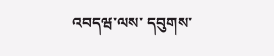འབདཝ་ལས་ དབུགས་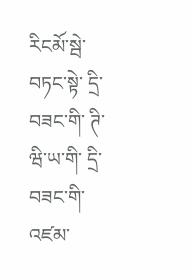རིངམོ་སྦེ་བཏང་སྟེ་ དྲི་བཟང་གི་ ཊི་ཝི་ཡ་གི་ དྲི་བཟང་གི་འཛམ་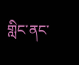གླིང་ནང་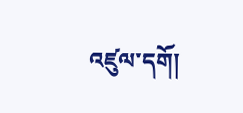འཛུལ་དགོ།